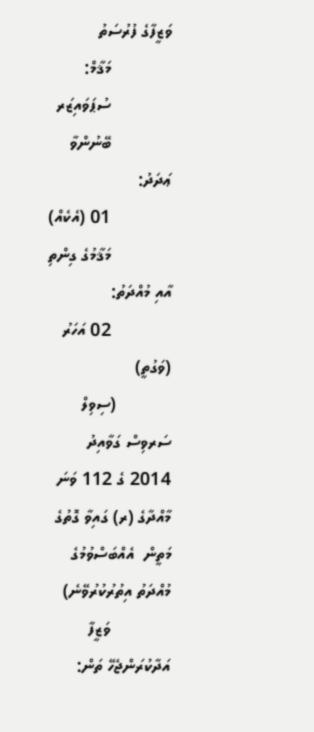ވަޒީފާގެ ފުރުސަތު
             މަޤާމް:
             ސުޕަވައިޒަރ
             ބޭނުންވާ ޢަދަދު:
             01 (އެކެއް)
             މަޤާމުގެ ގިންތި އާއި މުއްދަތު:
             02 އަހަރު (ވަގުތީ)
            (ސިވިލް ސަރވިސް ގަވާއިދު 2014 ގެ 112 ވަނަ މާއްދާގެ (ރ) ގައިވާ ގޮތުގެ މަތީން  އެއްބަސްވުމުގެ މުއްދަތު އިތުރުކުރުވޭނެ)
             ވަޒީފާ އަދާކުރަންޖެހޭ ތަން: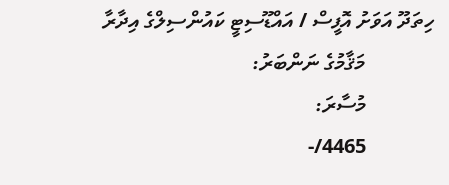ހިތަދޫ އަވަށު އޮފީސް / އައްޑޫސިޓީ ކައުންސިލްގެ އިދާރާ
             މަޤާމުގެ ނަންބަރު:
             މުސާރަ:
             4465/-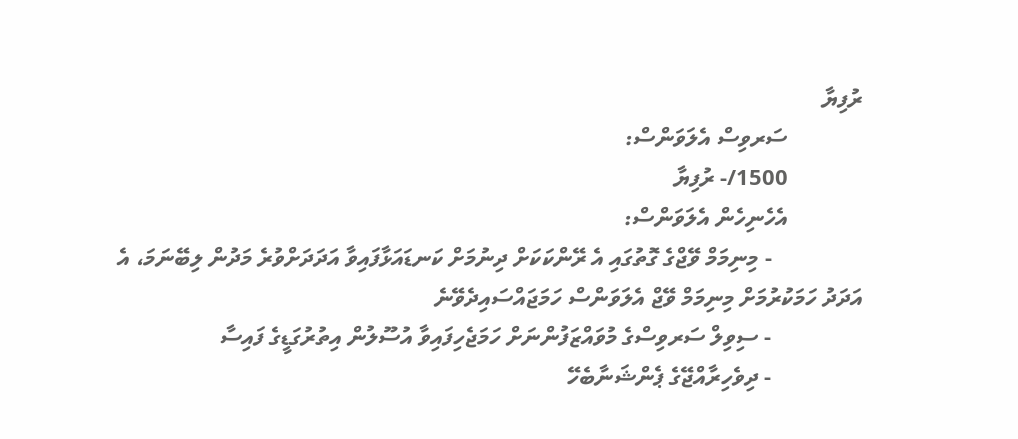ރުފިޔާ
             ސަރވިސް އެލަވަންސް:
             1500/- ރުފިޔާ
             އެހެނިހެން އެލަވަންސް:
                - މިނިމަމް ވޭޖްގެ ގޮތުގައި އެ ރޭންކަކަށް ދިނުމަށް ކަނޑައަޅާފައިވާ އަދަދަށްވުރެ މަދުން ލިބޭނަމަ، އެ އަދަދު ހަމަކުރުމަށް މިނިމަމް ވޭޖް އެލަވަންސް ހަމަޖައްސައިދެވޭނެ
                - ސިވިލް ސަރވިސްގެ މުވައްޒަފުންނަށް ހަމަޖެހިފައިވާ އުސޫލުން އިތުރުގަޑީގެ ފައިސާ
                - ދިވެހިރާއްޖޭގެ ޕެންޝަނާބެހޭ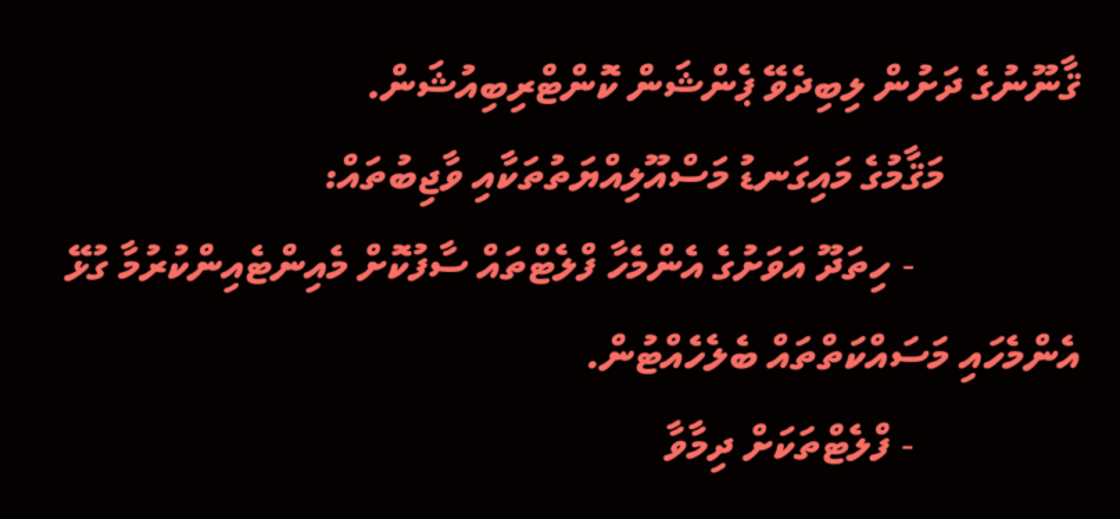ޤާނޫނުގެ ދަށުން ލިބިދެވޭ ޕެންޝަން ކޮންޓްރިބިއުޝަން.
             މަޤާމުގެ މައިގަނޑު މަސްއޫލިއްޔަތުތަކާއި ވާޖިބުތައް:
                - ހިތަދޫ އަވަށުގެ އެންމެހާ ފްލެޓްތައް ސާފުކޮށް މެއިންޓެއިންކުރުމާ ގުޅޭ އެންމެހައި މަސައްކަތްތައް ބެލެހެއްޓުން.
                - ފްލެޓްތަކަށް ދިމާވާ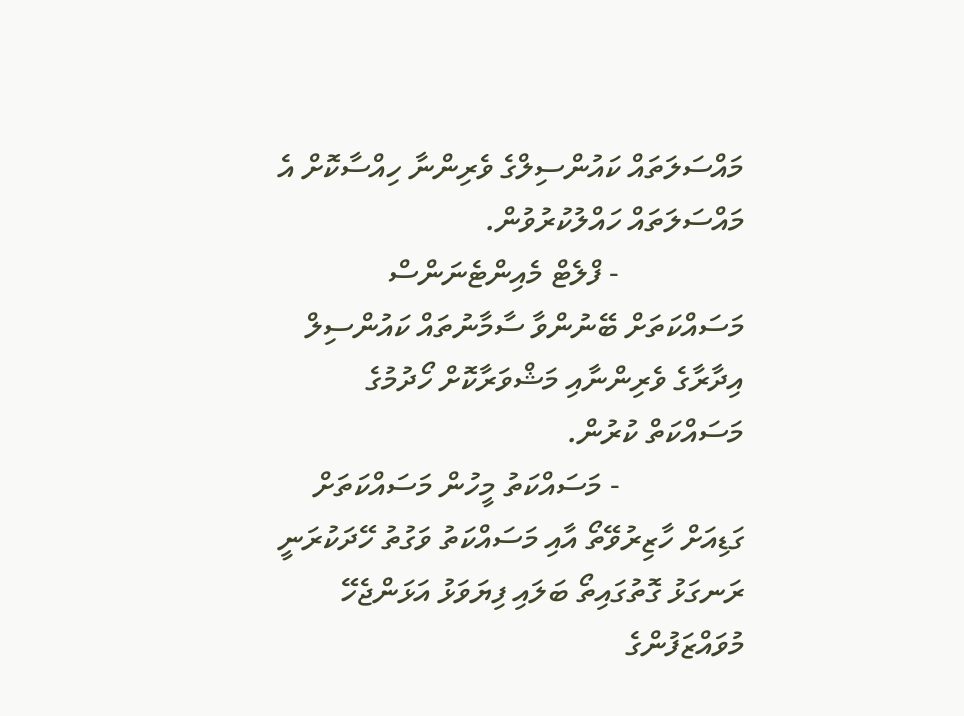މައްސަލަތައް ކައުންސިލްގެ ވެރިންނާ ހިއްސާކޮށް އެ މައްސަލަތައް ހައްލުކުރުވުން.
                - ފްލެޓް މެއިންޓެނަންސް މަސައްކަތަށް ބޭނުންވާ ސާމާނުތައް ކައުންސިލް އިދާރާގެ ވެރިންނާއި މަޝްވަރާކޮށް ހޯދުމުގެ މަސައްކަތް ކުރުން.
                - މަސައްކަތު މީހުން މަސައްކަތަށް ގަޑިއަށް ހާޒިރުވޭތޯ އާއި މަސައްކަތު ވަގުތު ހޭދަކުރަނީ ރަނގަޅު ގޮތުގައިތޯ ބަލައި ފިޔަވަޅު އަޅަންޖެހޭ މުވައްޒަފުންގެ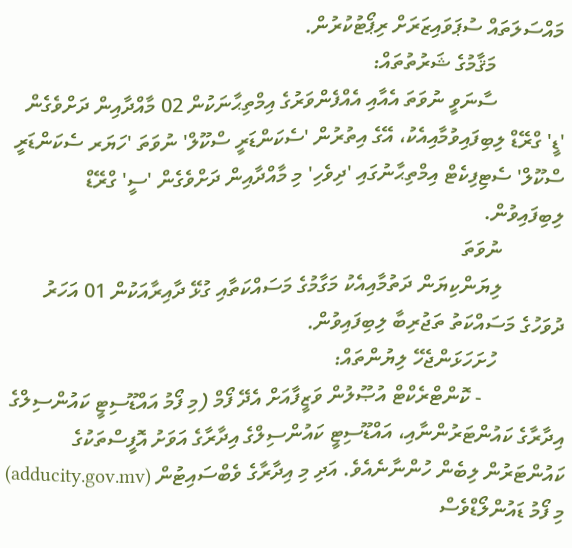މައްސަލަތައް ސުޕަވައިޒަރަށް ރިޕޯޓުކުރުން.
             މަޤާމުގެ ޝަރުތުތައް:
             ސާނަވީ ނުވަތަ އެއާއި އެއްފެންވަރުގެ އިމްތިޙާނަކުން 02 މާއްދާއިން ދަށްވެގެން 'ޑީ' ގްރޭޑް ލިބިފައިވުމާއިއެކު، އޭގެ އިތުރުން 'ސެކަންޑަރީ ސްކޫލް' ނުވަތަ 'ހަޔަރ ސެކަންޑަރީ ސްކޫލް' ސެޓިފިކެޓް އިމްތިޙާނުގައި 'ދިވެހި' މި މާއްދާއިން ދަށްވެގެން 'ސީ' ގްރޭޑް ލިބިފައިވުން.
            ނުވަތަ
            ލިޔަންކިޔަން ދަތުމާއިއެކު މަގާމުގެ މަސައްކަތާއި ގުޅޭ ދާއިރާއަކުން 01 އަހަރު ދުވަހުގެ މަސައްކަތު ތަޖުރިބާ ލިބިފައިވުން.
             ހުށަހަޅަންޖެހޭ ލިޔުންތައް:
                - ކޮންޓްރެކްޓް އުޞޫލުން ވަޒީފާއަށް އެދޭ ފޯމް (މި ފޯމު އައްޑޫސިޓީ ކައުންސިލްގެ އިދާރާގެ ކައުންޓަރުންނާއި، އައްޑޫސިޓީ ކައުންސިލްގެ އިދާރާގެ އަވަށު އޮފީސްތަކުގެ ކައުންޓަރުން ލިބެން ހުންނާނެއެވެ. އަދި މި އިދާރާގެ ވެބްސައިޓުން (adducity.gov.mv) މި ފޯމު ޑައުންލޯޑްވެސް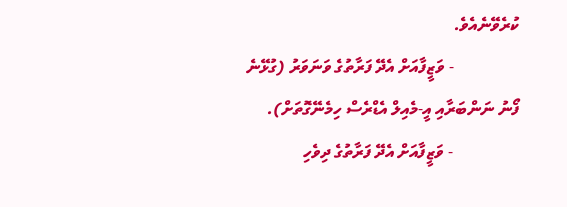ކުރެވޭނެއެވެ.
                - ވަޒީފާއަށް އެދޭ ފަރާތުގެ ވަނަވަރު (ގުޅޭނެ ފޯނު ނަންބަރާއި އީ-މެއިލް އެޑްރެސް ހިމެނޭގޮތަށް).
                - ވަޒީފާއަށް އެދޭ ފަރާތުގެ ދިވެހި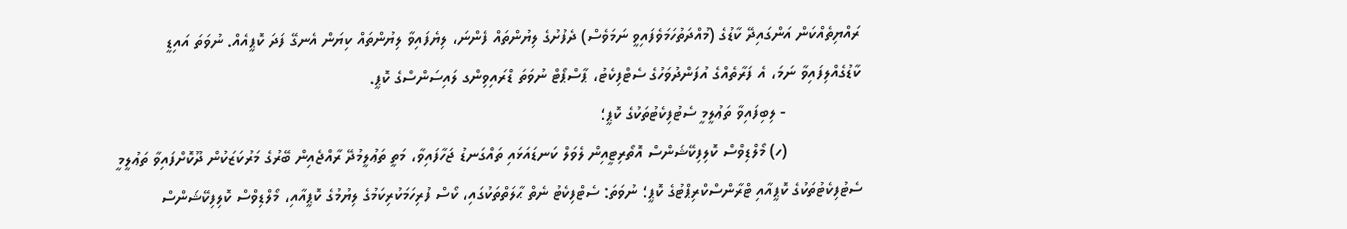ރައްޔިތެއްކަން އަންގައިދޭ ކާޑުގެ (މުއްދަތުހަމަވެފައިވީ ނަމަވެސް) ދެފުށުގެ ލިޔުންތައް ފެންނަ، ލިޔެފައިވާ ލިޔުންތައް ކިޔަން އެނގޭ ފަދަ ކޮޕީއެއް. ނުވަތަ އައިޑީ ކާޑުގެއްލިފައިވާ ނަމަ، އެ ފަރާތެއްގެ އުފަންދުވަހުގެ ސެޓްފިކެޓު، ޕާސްޕޯޓް ނުވަތަ ޑްރައިވިންގ ލައިސަންސްގެ ކޮޕީ.
                - ލިބިފައިވާ ތަޢުލީމީ ސެޓުފިކެޓުތަކުގެ ކޮޕީ؛
                (ހ) މޯލްޑިވްސް ކޮލިފިކޭޝަންސް އޮތޯރިޓީއިން ލެވަލް ކަނޑައަޅައި ތައްގަނޑު ޖަހާފައިވާ، މަތީ ތަޢުލީމުދޭ ރާއްޖެއިން ބޭރުގެ މަރުކަޒަކުން ދޫކޮށްފައިވާ ތަޢުލީމީ ސެޓުފިކެޓުތަކުގެ ކޮޕީއާއި ޓްރާންސްކްރިޕްޓުގެ ކޮޕީ؛ ނުވަތަ: ސެޓްފިކެޓު ނެތް ޙާލަތްތަކުގައި، ކޯސް ފުރިހަމަކުރިކަމުގެ ލިޔުމުގެ ކޮޕީއާއި، މޯލްޑިވްސް ކޮލިފިކޭޝަންސް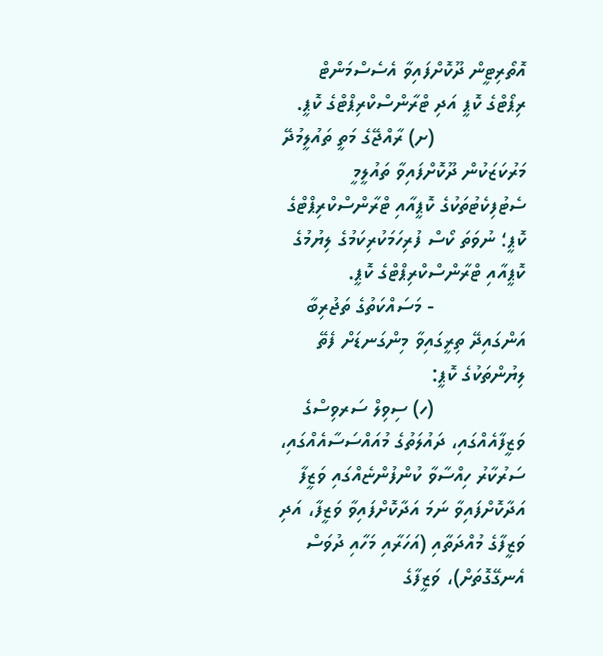އޮތޯރިޓީން ދޫކޮށްފައިވާ އެސެސްމަންޓް ރިޕޯޓްގެ ކޮޕީ އަދި ޓްރާންސްކްރިޕްޓްގެ ކޮޕީ.
                (ށ) ރާއްޖޭގެ މަތީ ތައުލީމުދޭ މަރުކަޒަކުން ދޫކޮށްފައިވާ ތައުލީމީ ސެޓުފިކެޓުތަކުގެ ކޮޕީއާއި ޓްރާންސްކްރިޕްޓްގެ ކޮޕީ؛ ނުވަތަ ކޯސް ފުރިހަމަކުރިކަމުގެ ލިޔުމުގެ ކޮޕީއާއި ޓްރާންސްކްރިޕްޓްގެ ކޮޕީ.
                - މަސައްކަތުގެ ތަޖުރިބާ އަންގައިދޭ ތިރީގައިވާ މިންގަނޑަށް ފެތޭ ލިޔުންތަކުގެ ކޮޕީ:
                (ހ) ސިވިލް ސަރވިސްގެ ވަޒީފާއެއްގައި، ދައުލަތުގެ މުއައްސަސާއެއްގައި، ސަރުކާރު ހިއްސާވާ ކުންފުންޏެއްގައި ވަޒީފާ އަދާކޮށްފައިވާ ނަމަ އަދާކޮށްފައިވާ ވަޒީފާ، އަދި ވަޒީފާގެ މުއްދަތާއި (އަހަރާއި މަހާއި ދުވަސް އެނގޭގޮތަށް)، ވަޒީފާގެ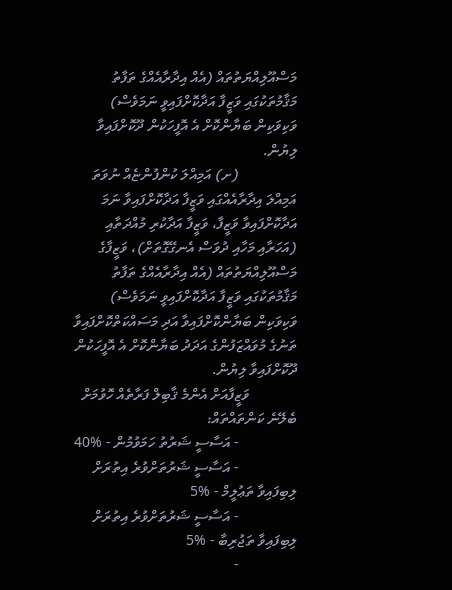މަސްއޫލިއްޔަތުތައް (އެއް އިދާރާއެއްގެ ތަފާތު މަޤާމުތަކުގައި ވަޒީފާ އަދާކޮށްފައިވީ ނަމަވެސް) ވަކިވަކިން ބަޔާންކޮށް އެ އޮފީހަކުން ދޫކޮށްފައިވާ ލިޔުން.
                (ށ) އަމިއްލަ ކުންފުންޏެއް ނުވަތަ އަމިއްލަ އިދާރާއެއްގައި ވަޒީފާ އަދާކޮށްފައިވާ ނަމަ އަދާކޮށްފައިވާ ވަޒީފާ، ވަޒީފާ އަދާކުރި މުއްދަތާއި (އަހަރާއި މަހާއި ދުވަސް އެނގޭގޮތަށް)، ވަޒީފާގެ މަސްއޫލިއްޔަތުތައް (އެއް އިދާރާއެއްގެ ތަފާތު މަޤާމުތަކުގައި ވަޒީފާ އަދާކޮށްފައިވީ ނަމަވެސް) ވަކިވަކިން ބަޔާންކޮށްފައިވާ އަދި މަސައްކަތްކޮށްފައިވާ ތަނުގެ މުވައްޒަފުންގެ އަދަދު ބަޔާންކޮށް އެ އޮފީހަކުން ދޫކޮށްފައިވާ ލިޔުން.
             ވަޒީފާއަށް އެންމެ ޤާބިލް ފަރާތެއް ހޮވުމަށް ބެލޭނެ ކަންތައްތައް:
                - އަސާސީ ޝަރުތު ހަމަވުމުން - %40
                - އަސާސީ ޝަރުތަށްވުރެ އިތުރަށް ލިބިފައިވާ ތަޢުލީމް - %5
                - އަސާސީ ޝަރުތަށްވުރެ އިތުރަށް ލިބިފައިވާ ތަޖުރިބާ - %5
                -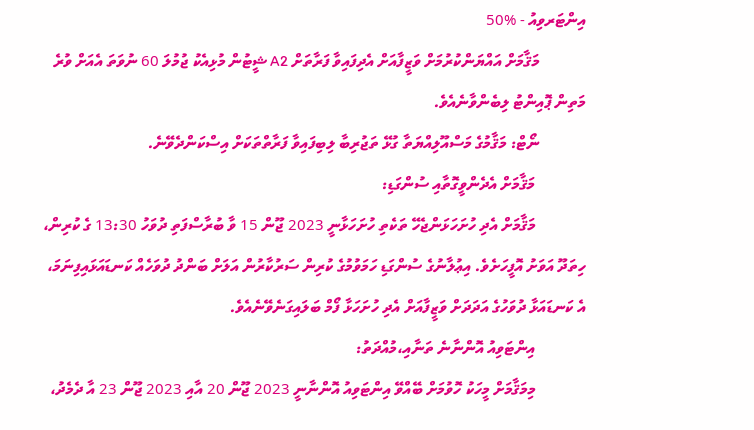އިންޓަރވިއު - %50
            މަޤާމަށް އައްޔަންކުރުމަށް ވަޒީފާއަށް އެދިފައިވާ ފަރާތަށް A2 ޝީޓުން މުޅިއެކު ޖުމުލަ 60 ނުވަތަ އެއަށް ވުރެ މަތިން ޕޮއިންޓު ލިބެންވާނެއެވެ.
            ނޯޓް: މަޤާމުގެ މަސްއޫލިއްޔަތާ ގުޅޭ ތަޖުރިބާ ލިބިފައިވާ ފަރާތްތަކަށް އިސްކަންދެވޭނެ.
             މަޤާމަށް އެދެންވީގޮތާއި ސުންގަޑި:
             މަޤާމަށް އެދި ހުށަހަޅަންޖެހޭ ތަކެތި ހުށަހަޅާނީ 2023 ޖޫން 15 ވާ ބުރާސްފަތި ދުވަހު 13:30 ގެ ކުރިން، ހިތަދޫ އަވަށު އޮފީހަށެވެ. އިޢުލާނުގެ ސުންގަޑި ހަމަވުމުގެ ކުރިން ސަރުކާރުން އަލަށް ބަންދު ދުވަހެއް ކަނޑައަޅައިފިނަމަ، އެ ކަނޑައަޅާ ދުވަހުގެ އަދަދަށް ވަޒީފާއަށް އެދި ހުށަހަޅާ ފޯމް ބަލައިގަނެވޭނެއެވެ.
             އިންޓަވިއު އޮންނާނެ ތަނާއި،މުއްދަތު:
             މިމަޤާމަށް މީހަކު ހޮވުމަށް ބޭއްވޭ އިންޓަވިއު އޮންނާނީ 2023 ޖޫން 20 އާއި 2023 ޖޫން 23 އާ ދެމެދު،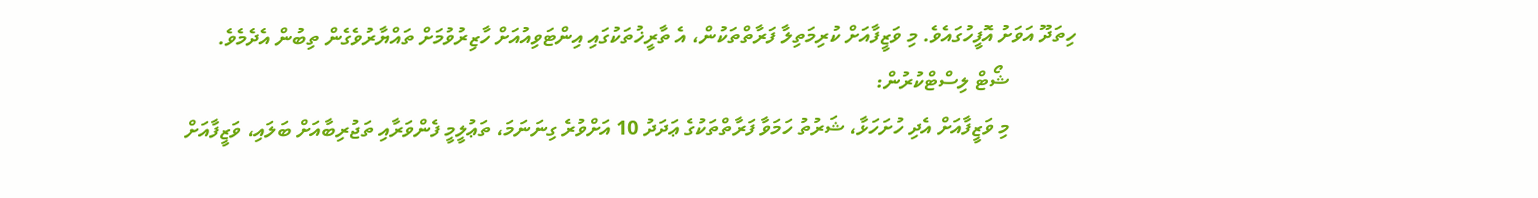ހިތަދޫ އަވަށު އޮފީހުގައެވެ. މި ވަޒީފާއަށް ކުރިމަތިލާ ފަރާތްތަކުން، އެ ތާރީޚުތަކުގައި އިންޓަވިއުއަށް ހާޒިރުވުމަށް ތައްޔާރުވެގެން ތިބުން އެދެމެވެ.
             ޝޯޓް ލިސްޓްކުރުން:
             މި ވަޒީފާއަށް އެދި ހުށަހަޅާ، ޝަރުތު ހަމަވާ ފަރާތްތަކުގެ ޢަދަދު 10 އަށްވުރެ ގިނަނަމަ، ތަޢުލީމީ ފެންވަރާއި ތަޖުރިބާއަށް ބަލައި، ވަޒީފާއަށް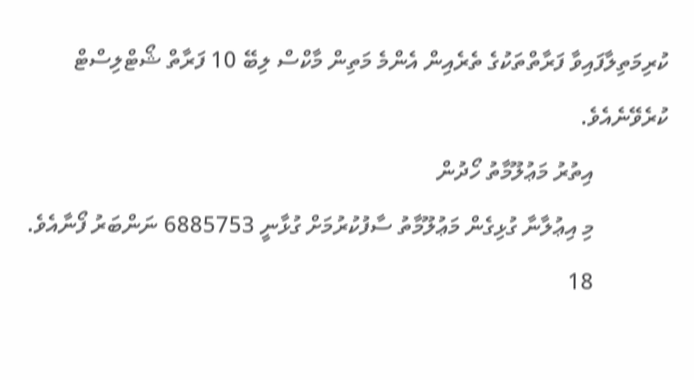ކުރިމަތިލާފައިވާ ފަރާތްތަކުގެ ތެރެއިން އެންމެ މަތިން މާކްސް ލިބޭ 10 ފަރާތް ޝޯޓްލިސްޓް ކުރެވޭނެއެވެ.
             އިތުރު މަޢުލޫމާތު ހޯދުން
             މި އިޢުލާނާ ގުޅިގެން މަޢުލޫމާތު ސާފުކުރުމަށް ގުޅާނީ 6885753 ނަންބަރު ފޯނާއެވެ.
             18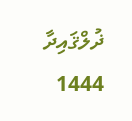ޛުލްޤައިދާ 1444